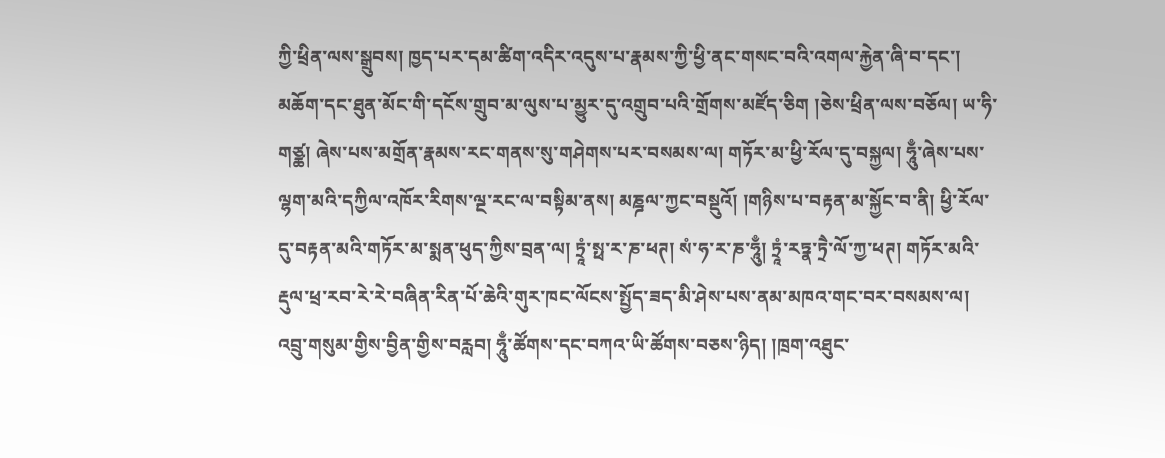ཀྱི་ཕྲིན་ལས་སྒྲུབས། ཁྱད་པར་དམ་ཚིག་འདིར་འདུས་པ་རྣམས་ཀྱི་ཕྱི་ནང་གསང་བའི་འགལ་རྐྱེན་ཞི་བ་དང་། མཆོག་དང་ཐུན་མོང་གི་དངོས་གྲུབ་མ་ལུས་པ་མྱུར་དུ་འགྲུབ་པའི་གྲོགས་མཛོད་ཅིག །ཅེས་ཕྲིན་ལས་བཅོལ། ཡ་ཧི་གཙྪ། ཞེས་པས་མགྲོན་རྣམས་རང་གནས་སུ་གཤེགས་པར་བསམས་ལ། གཏོར་མ་ཕྱི་རོལ་དུ་བསྐྱལ། ཧཱུྃ་ཞེས་པས་ལྷག་མའི་དཀྱིལ་འཁོར་རིགས་ལྔ་རང་ལ་བསྟིམ་ནས། མཎྜལ་ཀྱང་བསྡུའོ། །གཉིས་པ་བརྟན་མ་སྐྱོང་བ་ནི། ཕྱི་རོལ་དུ་བརྟན་མའི་གཏོར་མ་སྨན་ཕུད་ཀྱིས་བྲན་ལ། ཏྲཱཾ་སྥ་ར་ཎ་ཕཊ། སཾ་ཧ་ར་ཎ་ཧཱུྃ། ཏྲཱཾ་རཏྣ་ཏྲཻ་ལོ་ཀྱ་ཕཊ། གཏོར་མའི་རྡུལ་ཕྲ་རབ་རེ་རེ་བཞིན་རིན་པོ་ཆེའི་གུར་ཁང་ལོངས་སྤྱོད་ཟད་མི་ཤེས་པས་ནམ་མཁའ་གང་བར་བསམས་ལ། འབྲུ་གསུམ་གྱིས་བྱིན་གྱིས་བརླབ། ཧཱུྃ་ཚོགས་དང་བཀའ་ཡི་ཚོགས་བཅས་ཉིད། །ཁྲག་འཐུང་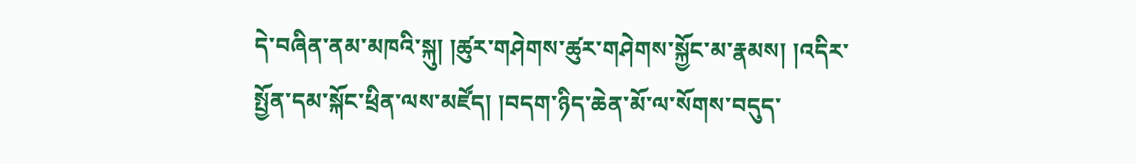དེ་བཞིན་ནམ་མཁའི་སྐུ། །ཚུར་གཤེགས་ཚུར་གཤེགས་སྐྱོང་མ་རྣམས། །འདིར་སྤྱོན་དམ་སྐོང་ཕྲིན་ལས་མཛོད། །བདག་ཉིད་ཆེན་མོ་ལ་སོགས་བདུད་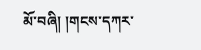མོ་བཞི། །གངས་དཀར་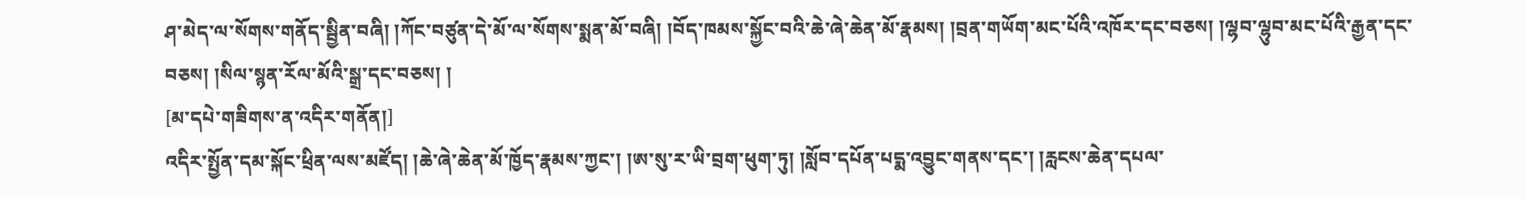ཤ་མེད་ལ་སོགས་གནོད་སྦྱིན་བཞི། །ཀོང་བཙུན་དེ་མོ་ལ་སོགས་སྨན་མོ་བཞི། །བོད་ཁམས་སྐྱོང་བའི་ཆེ་ཞེ་ཆེན་མོ་རྣམས། །བྲན་གཡོག་མང་པོའི་འཁོར་དང་བཅས། །ལྷབ་ལྷུབ་མང་པོའི་རྒྱན་དང་བཅས། །སིལ་སྙན་རོལ་མོའི་སྒྲ་དང་བཅས། །
[མ་དཔེ་གཟིགས་ན་འདིར་གནོན།]
འདིར་སྤྱོན་དམ་སྐོང་ཕྲིན་ལས་མཛོད། །ཆེ་ཞེ་ཆེན་མོ་ཁྱོད་རྣམས་ཀྱང་། །ཨ་སུ་ར་ཡི་བྲག་ཕུག་ཏུ། །སློབ་དཔོན་པདྨ་འབྱུང་གནས་དང་། །རླངས་ཆེན་དཔལ་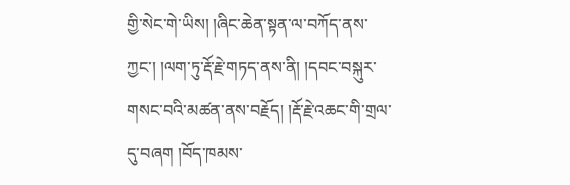གྱི་སེང་གེ་ཡིས། །ཞིང་ཆེན་སྟན་ལ་བཀོད་ནས་ཀྱང་། །ལག་ཏུ་རྡོ་རྗེ་གཏད་ནས་ནི། །དབང་བསྐུར་གསང་བའི་མཚན་ནས་བརྗོད། །རྡོ་རྗེ་འཆང་གི་གྲལ་དུ་བཞག །བོད་ཁམས་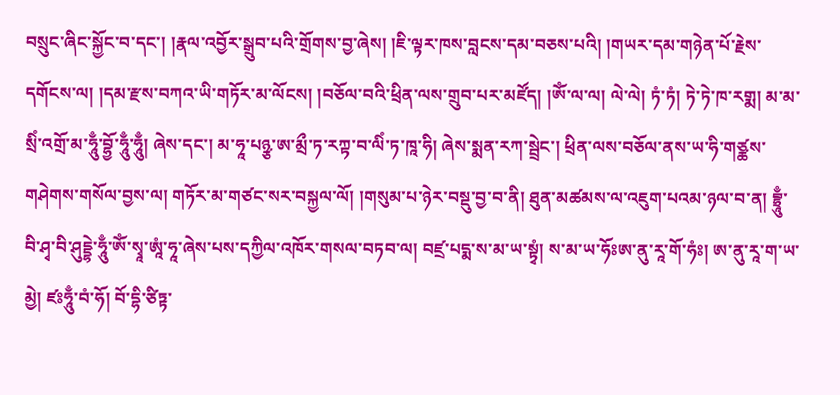བསྲུང་ཞིང་སྐྱོང་བ་དང་། །རྣལ་འབྱོར་སྒྲུབ་པའི་གྲོགས་བྱ་ཞེས། །ཇི་ལྟར་ཁས་བླངས་དམ་བཅས་པའི། །གཡར་དམ་གཉེན་པོ་རྗེས་དགོངས་ལ། །དམ་རྫས་བཀའ་ཡི་གཏོར་མ་ལོངས། །བཅོལ་བའི་ཕྲིན་ལས་གྲུབ་པར་མཛོད། །ཨོཾ་ལ་ལ། ལེ་ལེ། ཏཾ་ཏཾ། ཏེ་ཏེ་ཁ་རགྨ། མ་མ་སྲིཾ་འགྲོ་མ་ཧཱུྃ་བྷྱོ་ཧཱུྃ་ཧཱུྃ། ཞེས་དང་། མ་ཧཱ་པཉྩ་ཨ་མྲྀ་ཏ་རཀྟ་བ་ལིཾ་ཏ་ཁཱ་ཧི། ཞེས་སྨན་རཀ་སྦྲེང་། ཕྲིན་ལས་བཅོལ་ནས་ཡ་ཧི་གཙྪས་གཤེགས་གསོལ་བྱས་ལ། གཏོར་མ་གཙང་སར་བསྐྱལ་ལོ། །གསུམ་པ་ཉེར་བསྡུ་བྱ་བ་ནི། ཐུན་མཚམས་ལ་འཇུག་པའམ་ཉལ་བ་ན། བྷྲཱུྃ་བི་ཤྭ་བི་ཤུདྡྷེ་ཧཱུྃ་ཨོཾ་སྭཱ་ཨཱཾ་ཧཱ་ཞེས་པས་དཀྱིལ་འཁོར་གསལ་བཏབ་ལ། བཛྲ་པདྨ་ས་མ་ཡ་སྟྭཾ། ས་མ་ཡ་ཧོཿཨ་ནུ་རཱ་གོ་ཧཾཿ། ཨ་ནུ་རཱ་ག་ཡ་མྱེ། ཛཿཧཱུྃ་བཾ་ཧོ། བོ་དྷི་ཙིཏྟ་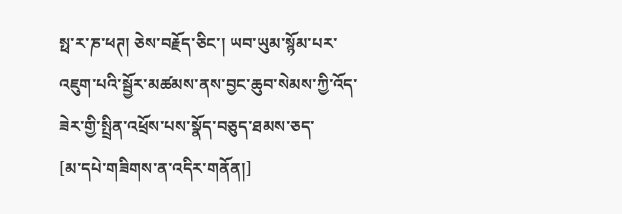སྥ་ར་ཎ་ཕཊ། ཅེས་བརྗོད་ཅིང་། ཡབ་ཡུམ་སྙོམ་པར་འཇུག་པའི་སྦྱོར་མཚམས་ནས་བྱང་ཆུབ་སེམས་ཀྱི་འོད་ཟེར་གྱི་སྤྲིན་འཕྲོས་པས་སྣོད་བཅུད་ཐམས་ཅད་
[མ་དཔེ་གཟིགས་ན་འདིར་གནོན།]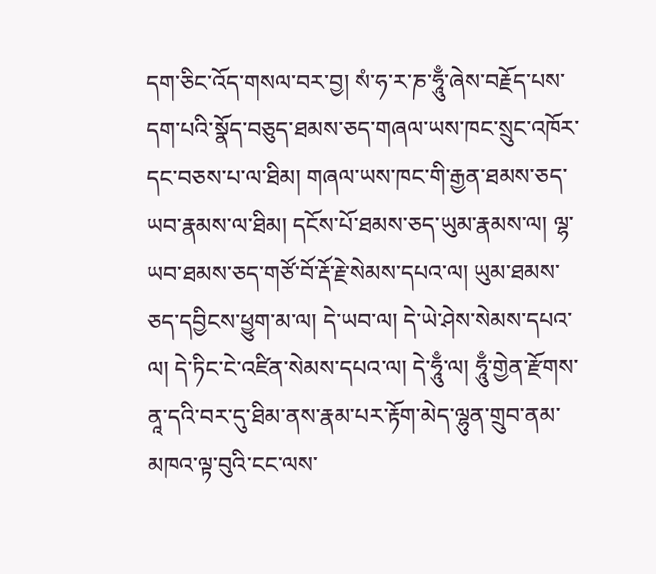དག་ཅིང་འོད་གསལ་བར་བྱ། སཾ་ཧ་ར་ཎ་ཧཱུྃ་ཞེས་བརྗོད་པས་དག་པའི་སྣོད་བཅུད་ཐམས་ཅད་གཞལ་ཡས་ཁང་སྲུང་འཁོར་དང་བཅས་པ་ལ་ཐིམ། གཞལ་ཡས་ཁང་གི་རྒྱན་ཐམས་ཅད་ཡབ་རྣམས་ལ་ཐིམ། དངོས་པོ་ཐམས་ཅད་ཡུམ་རྣམས་ལ། ལྷ་ཡབ་ཐམས་ཅད་གཙོ་བོ་རྡོ་རྗེ་སེམས་དཔའ་ལ། ཡུམ་ཐམས་ཅད་དབྱིངས་ཕྱུག་མ་ལ། དེ་ཡབ་ལ། དེ་ཡེ་ཤེས་སེམས་དཔའ་ལ། དེ་ཏིང་ངེ་འཛིན་སེམས་དཔའ་ལ། དེ་ཧཱུྃ་ལ། ཧཱུྃ་གྱེན་རྫོགས་ནཱ་དའི་བར་དུ་ཐིམ་ནས་རྣམ་པར་རྟོག་མེད་ལྷུན་གྲུབ་ནམ་མཁའ་ལྟ་བུའི་ངང་ལས་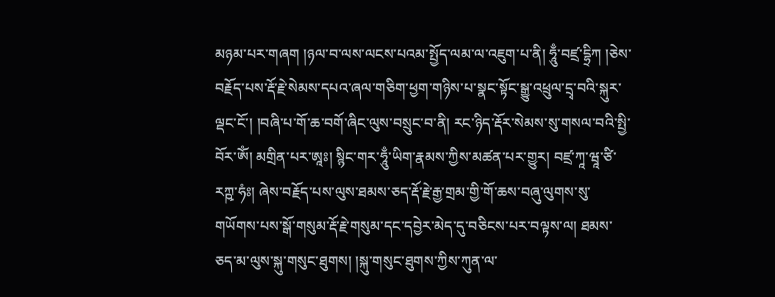མཉམ་པར་གཞག །ཉལ་བ་ལས་ལངས་པའམ་སྤྱོད་ལམ་ལ་འཇུག་པ་ནི། ཧཱུྃ་བཛྲ་དྷྲིཀ །ཅེས་བརྗོད་པས་རྡོ་རྗེ་སེམས་དཔའ་ཞལ་གཅིག་ཕྱག་གཉིས་པ་སྣང་སྟོང་སྒྱུ་འཕྲུལ་དྲྭ་བའི་སྐུར་ལྡང་ངོ་། །བཞི་པ་གོ་ཆ་བགོ་ཞིང་ལུས་བསྲུང་བ་ནི། རང་ཉིད་རྡོར་སེམས་སུ་གསལ་བའི་སྤྱི་བོར་ཨོཾ། མགྲིན་པར་ཨཱཿ། སྙིང་གར་ཧཱུྃ་ཡིག་རྣམས་ཀྱིས་མཚན་པར་གྱུར། བཛྲ་ཀཱ་ཝཱ་ཙི་རཀྵ་ཧཾཿ། ཞེས་བརྗོད་པས་ལུས་ཐམས་ཅད་རྡོ་རྗེ་རྒྱ་གྲམ་གྱི་གོ་ཆས་བཞུ་ལུགས་སུ་གཡོགས་པས་སྒོ་གསུམ་རྡོ་རྗེ་གསུམ་དང་དབྱེར་མེད་དུ་བཅིངས་པར་བལྟས་ལ། ཐམས་ཅད་མ་ལུས་སྐུ་གསུང་ཐུགས། །སྐུ་གསུང་ཐུགས་ཀྱིས་ཀུན་ལ་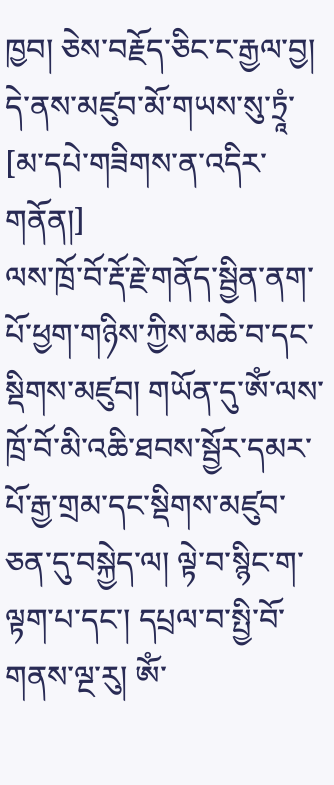ཁྱབ། ཅེས་བརྗོད་ཅིང་ང་རྒྱལ་བྱ། དེ་ནས་མཛུབ་མོ་གཡས་སུ་ཏྲཱཾ་
[མ་དཔེ་གཟིགས་ན་འདིར་གནོན།]
ལས་ཁྲོ་བོ་རྡོ་རྗེ་གནོད་སྦྱིན་ནག་པོ་ཕྱག་གཉིས་ཀྱིས་མཆེ་བ་དང་སྡིགས་མཛུབ། གཡོན་དུ་ཨོཾ་ལས་ཁྲོ་བོ་མི་འཆི་ཐབས་སྦྱོར་དམར་པོ་རྒྱ་གྲམ་དང་སྡིགས་མཛུབ་ཅན་དུ་བསྐྱེད་ལ། ལྟེ་བ་སྙིང་ག་ལྟག་པ་དང་། དཔྲལ་བ་སྤྱི་བོ་གནས་ལྔ་རུ། ཨོཾ་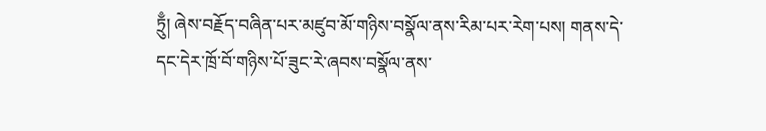ཏྲུྃ། ཞེས་བརྗོད་བཞིན་པར་མཛུབ་མོ་གཉིས་བསྣོལ་ནས་རིམ་པར་རེག་པས། གནས་དེ་དང་དེར་ཁྲོ་བོ་གཉིས་པོ་ཟུང་རེ་ཞབས་བསྣོལ་ནས་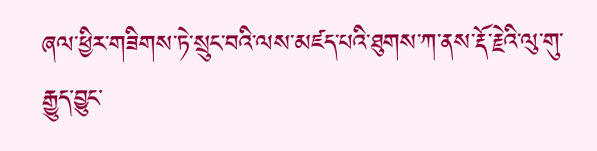ཞལ་ཕྱིར་གཟིགས་ཏེ་སྲུང་བའི་ལས་མཛད་པའི་ཐུགས་ཀ་ནས་རྡོ་རྗེའི་ལུ་གུ་རྒྱུད་བྱུང་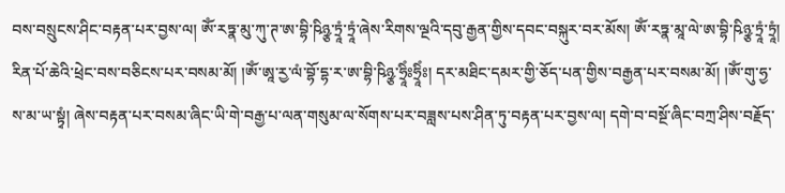བས་བསྲུངས་ཤིང་བརྟན་པར་བྱས་ལ། ཨོཾ་རཏྣ་མུ་ཀུ་ཊ་ཨ་བྷི་ཥིཉྩ་ཏྲཱཾ་ཏྲཱཾ་ཞེས་རིགས་ལྔའི་དབུ་རྒྱན་གྱིས་དབང་བསྐུར་བར་མོས། ཨོཾ་རཏྣ་མཱ་ལེ་ཨ་བྷི་ཥིཉྩ་ཏྲཱཾ་ཏྲཱཾ། རིན་པོ་ཆེའི་ཕྲེང་བས་བཅིངས་པར་བསམ་མོ། །ཨོཾ་ཨཱ་རྱ་ལཾ་བྷོ་དྷ་ར་ཨ་བྷི་ཥིཉྩ་ཧྲཱིཾཿཧྲཱིཾཿ། དར་མཐིང་དམར་གྱི་ཅོད་པན་གྱིས་བརྒྱན་པར་བསམ་མོ། །ཨོཾ་གུ་ཧྱ་ས་མ་ཡ་སྟྭཾ། ཞེས་བརྟན་པར་བསམ་ཞིང་ཡི་གེ་བརྒྱ་པ་ལན་གསུམ་ལ་སོགས་པར་བཟླས་པས་ཤིན་ཏུ་བརྟན་པར་བྱས་ལ། དགེ་བ་བསྔོ་ཞིང་བཀྲ་ཤིས་བརྗོད་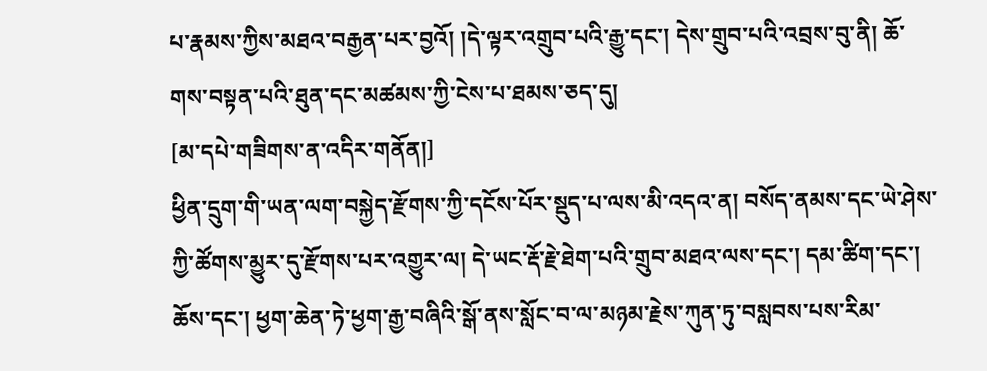པ་རྣམས་ཀྱིས་མཐའ་བརྒྱན་པར་བྱའོ། །དེ་ལྟར་འགྲུབ་པའི་རྒྱུ་དང་། དེས་གྲུབ་པའི་འབྲས་བུ་ནི། ཆོ་གས་བསྟན་པའི་ཐུན་དང་མཚམས་ཀྱི་ངེས་པ་ཐམས་ཅད་དུ།
[མ་དཔེ་གཟིགས་ན་འདིར་གནོན།]
ཕྱིན་དྲུག་གི་ཡན་ལག་བསྐྱེད་རྫོགས་ཀྱི་དངོས་པོར་སྡུད་པ་ལས་མི་འདའ་ན། བསོད་ནམས་དང་ཡེ་ཤེས་ཀྱི་ཚོགས་མྱུར་དུ་རྫོགས་པར་འགྱུར་ལ། དེ་ཡང་རྡོ་རྗེ་ཐེག་པའི་གྲུབ་མཐའ་ལས་དང་། དམ་ཚིག་དང་། ཆོས་དང་། ཕྱག་ཆེན་ཏེ་ཕྱག་རྒྱ་བཞིའི་སྒོ་ནས་སློང་བ་ལ་མཉམ་རྗེས་ཀུན་ཏུ་བསླབས་པས་རིམ་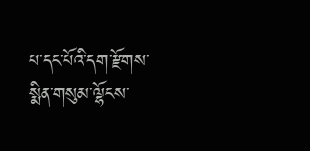པ་དང་པོའི་དག་རྫོགས་སྨིན་གསུམ་ལྷོངས་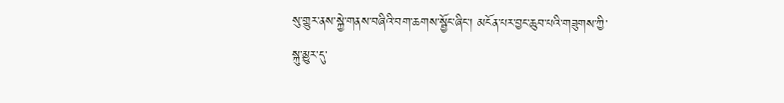སུ་གྱུར་ནས་སྐྱེ་གནས་བཞིའི་བག་ཆགས་སྦྱོང་ཞིང་། མངོན་པར་བྱང་ཆུབ་པའི་གཟུགས་ཀྱི་སྐུ་མྱུར་དུ་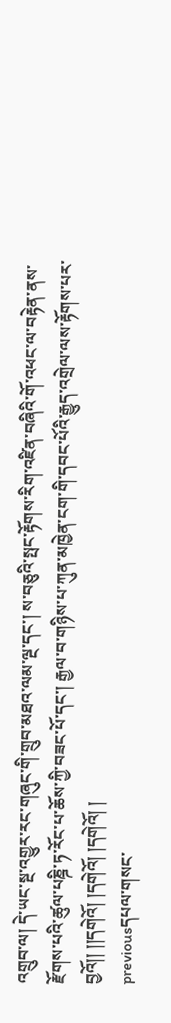འགྲུབ་ལ། དེ་ཡང་སྔ་འགྱུར་རང་གཞུང་གི་གྲུབ་མཐའ་ལམ་ལྔ་དང་། ས་བཅུའི་སྤང་རྟོགས་རིག་འཛིན་བཞིའི་གོ་འཕང་ལ་བརྟེན་ནས་རྫོགས་པའི་ཚུལ་པཎྜི་ཏ་རོང་པ་ཆོས་ཀྱི་བཟང་པོ་དང་། རྒྱལ་བ་གཉིས་པ་ཀུན་མཁྱེན་ངག་གི་དབང་པོའི་རྒྱུད་འགྲེལ་ལས་རྟོགས་པར་བྱའོ།། །།དགེའོ། །དགེའོ། །དགེའོ། །
previousདཔལ་གསང་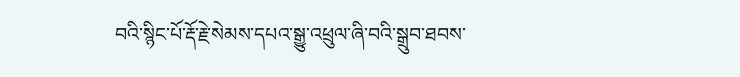བའི་སྙིང་པོ་རྡོ་རྗེ་སེམས་དཔའ་སྒྱུ་འཕྲུལ་ཞི་བའི་སྒྲུབ་ཐབས་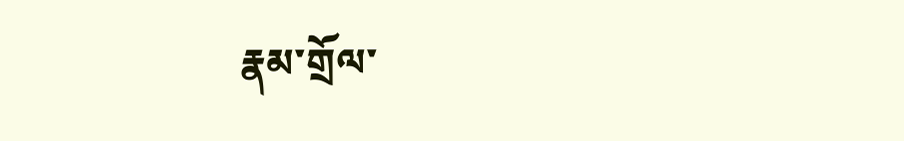རྣམ་གྲོལ་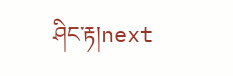ཤིང་རྟ།next